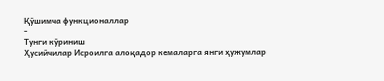Қўшимча функционаллар
-
Тунги кўриниш
Ҳусийчилар Исроилга алоқадор кемаларга янги ҳужумлар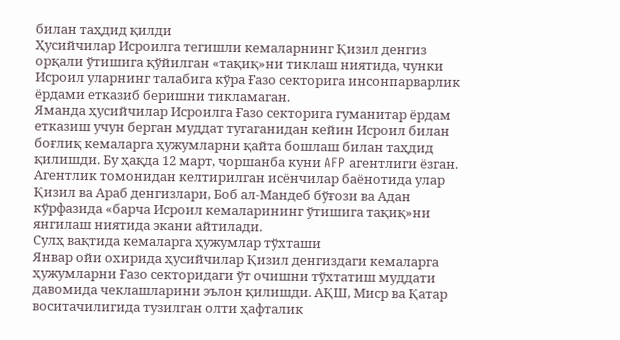билан таҳдид қилди
Ҳусийчилар Исроилга тегишли кемаларнинг Қизил денгиз орқали ўтишига қўйилган «тақиқ»ни тиклаш ниятида, чунки Исроил уларнинг талабига кўра Ғазо секторига инсонпарварлик ёрдами етказиб беришни тикламаган.
Яманда ҳусийчилар Исроилга Ғазо секторига гуманитар ёрдам етказиш учун берган муддат тугаганидан кейин Исроил билан боғлиқ кемаларга ҳужумларни қайта бошлаш билан таҳдид қилишди. Бу ҳақда 12 март, чоршанба куни AFP агентлиги ёзган.
Агентлик томонидан келтирилган исёнчилар баёнотида улар Қизил ва Араб денгизлари, Боб ал-Мандеб бўғози ва Адан кўрфазида «барча Исроил кемаларининг ўтишига тақиқ»ни янгилаш ниятида экани айтилади.
Сулҳ вақтида кемаларга ҳужумлар тўхташи
Январ ойи охирида ҳусийчилар Қизил денгиздаги кемаларга ҳужумларни Ғазо секторидаги ўт очишни тўхтатиш муддати давомида чеклашларини эълон қилишди. АҚШ, Миср ва Қатар воситачилигида тузилган олти ҳафталик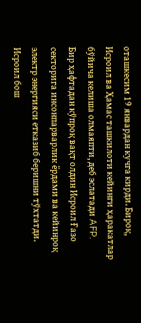оташкесим 19 январдан кучга кирди. Бироқ, Исроил ва Ҳамас ташкилоти кейинги ҳаракатлар бўйича келиша олмаяпти, деб эслатади AFP.
Бир ҳафтадан кўпроқ вақт олдин Исроил Ғазо секторига инсонпарварлик ёрдами ва кейинроқ электр энергияси етказиб беришни тўхтатди. Исроил бош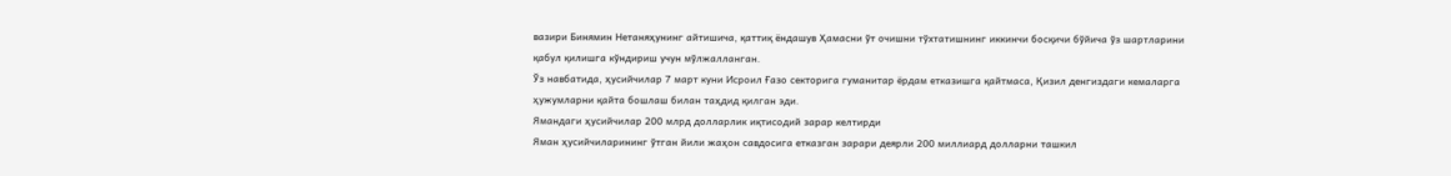вазири Бинямин Нетаняҳунинг айтишича, қаттиқ ёндашув Ҳамасни ўт очишни тўхтатишнинг иккинчи босқичи бўйича ўз шартларини қабул қилишга кўндириш учун мўлжалланган.
Ўз навбатида, ҳусийчилар 7 март куни Исроил Ғазо секторига гуманитар ёрдам етказишга қайтмаса, Қизил денгиздаги кемаларга ҳужумларни қайта бошлаш билан таҳдид қилган эди.
Ямандаги ҳусийчилар 200 млрд долларлик иқтисодий зарар келтирди
Яман ҳусийчиларининг ўтган йили жаҳон савдосига етказган зарари деярли 200 миллиард долларни ташкил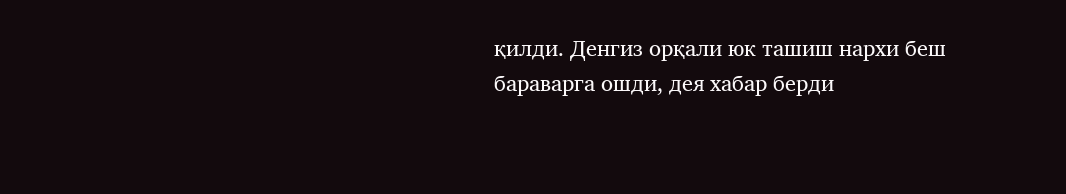қилди. Денгиз орқали юк ташиш нархи беш бараварга ошди, дея хабар берди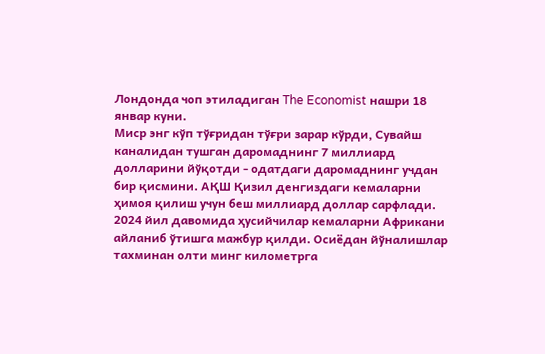Лондонда чоп этиладиган The Economist нашри 18 январ куни.
Миср энг кўп тўғридан тўғри зарар кўрди, Сувайш каналидан тушган даромаднинг 7 миллиард долларини йўқотди - одатдаги даромаднинг учдан бир қисмини. АҚШ Қизил денгиздаги кемаларни ҳимоя қилиш учун беш миллиард доллар сарфлади.
2024 йил давомида ҳусийчилар кемаларни Африкани айланиб ўтишга мажбур қилди. Осиёдан йўналишлар тахминан олти минг километрга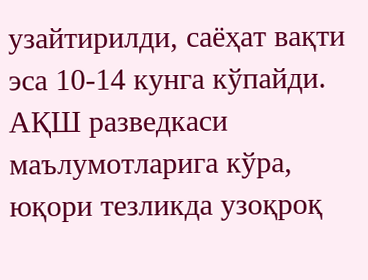узайтирилди, саёҳат вақти эса 10-14 кунга кўпайди. АҚШ разведкаси маълумотларига кўра, юқори тезликда узоқроқ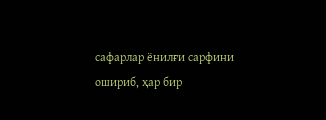сафарлар ёнилғи сарфини ошириб, ҳар бир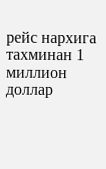рейс нархига тахминан 1 миллион доллар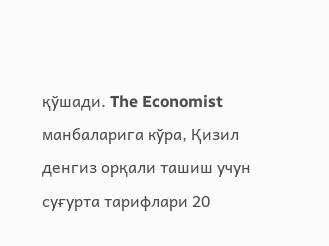қўшади. The Economist манбаларига кўра, Қизил денгиз орқали ташиш учун суғурта тарифлари 20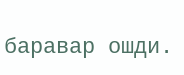баравар ошди.